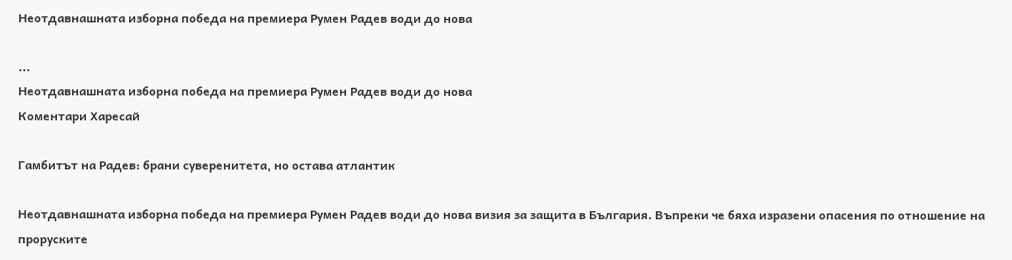Неотдавнашната изборна победа на премиера Румен Радев води до нова

...
Неотдавнашната изборна победа на премиера Румен Радев води до нова
Коментари Харесай

Гамбитът на Радев: брани суверенитета, но остава атлантик

Неотдавнашната изборна победа на премиера Румен Радев води до нова визия за защита в България. Въпреки че бяха изразени опасения по отношение на проруските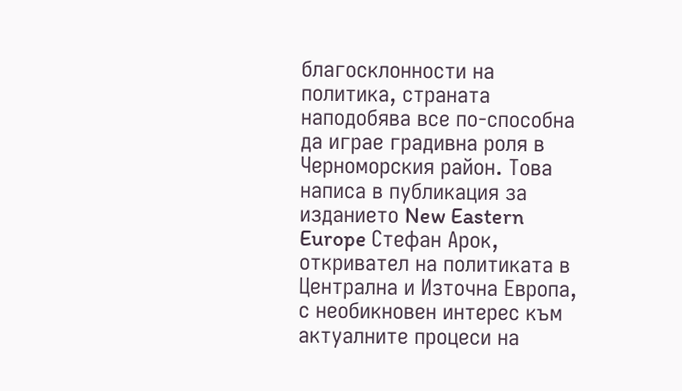благосклонности на политика, страната наподобява все по-способна да играе градивна роля в Черноморския район. Това написа в публикация за изданието New Eastern Europe Стефан Арок, откривател на политиката в Централна и Източна Европа, с необикновен интерес към актуалните процеси на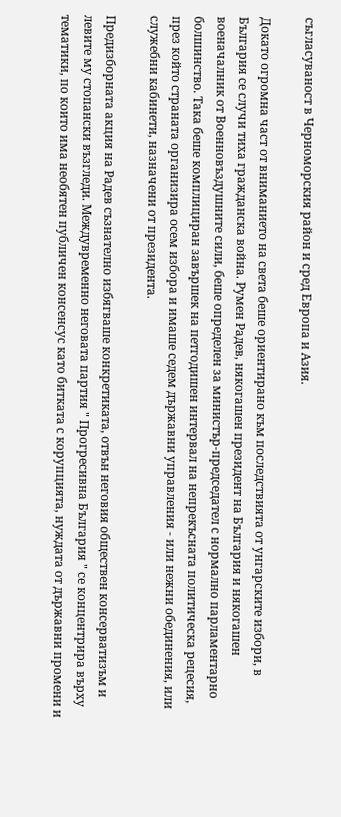съгласуваност в Черноморския район и сред Европа и Азия.

Докато огромна част от вниманието на света беше ориентирано към последствията от унгарските избори, в България се случи тиха гражданска война. Румен Радев, някогашен президент на България и някогашен военачалник от Военновъздушните сили, беше определен за министър-председател с нормално парламентарно болшинство. Така беше комплициран завършек на петгодишен интервал на непрекъсната политическа рецесия, през който страната организира осем избора и имаше седем държавни управления - или нежни обединения, или служебни кабинети, назначени от президента.

Предизборната акция на Радев съзнателно избягваше конкретиката, отвън неговия обществен консерватизъм и левите му стопански възгледи. Междувременно неговата партия " Прогресивна България " се концентрира върху тематики, по които има необятен публичен консенсус като битката с корупцията, нуждата от държавни промени и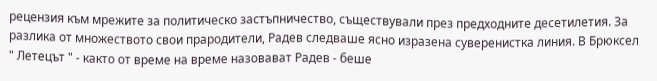рецензия към мрежите за политическо застъпничество, съществували през предходните десетилетия. За разлика от множеството свои прародители, Радев следваше ясно изразена суверенистка линия. В Брюксел " Летецът " - както от време на време назовават Радев - беше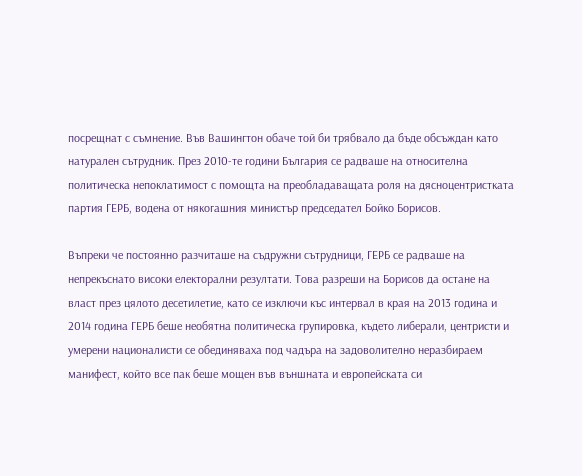посрещнат с съмнение. Във Вашингтон обаче той би трябвало да бъде обсъждан като натурален сътрудник. През 2010-те години България се радваше на относителна политическа непоклатимост с помощта на преобладаващата роля на дясноцентристката партия ГЕРБ, водена от някогашния министър председател Бойко Борисов.

Въпреки че постоянно разчиташе на съдружни сътрудници, ГЕРБ се радваше на непрекъснато високи електорални резултати. Това разреши на Борисов да остане на власт през цялото десетилетие, като се изключи къс интервал в края на 2013 година и 2014 година ГЕРБ беше необятна политическа групировка, където либерали, центристи и умерени националисти се обединяваха под чадъра на задоволително неразбираем манифест, който все пак беше мощен във външната и европейската си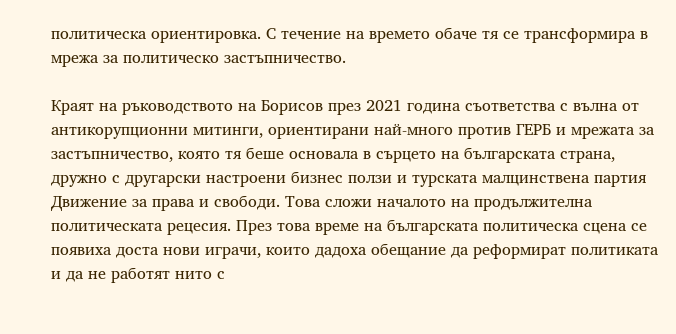политическа ориентировка. С течение на времето обаче тя се трансформира в мрежа за политическо застъпничество.

Краят на ръководството на Борисов през 2021 година съответства с вълна от антикорупционни митинги, ориентирани най-много против ГЕРБ и мрежата за застъпничество, която тя беше основала в сърцето на българската страна, дружно с другарски настроени бизнес ползи и турската малцинствена партия Движение за права и свободи. Това сложи началото на продължителна политическата рецесия. През това време на българската политическа сцена се появиха доста нови играчи, които дадоха обещание да реформират политиката и да не работят нито с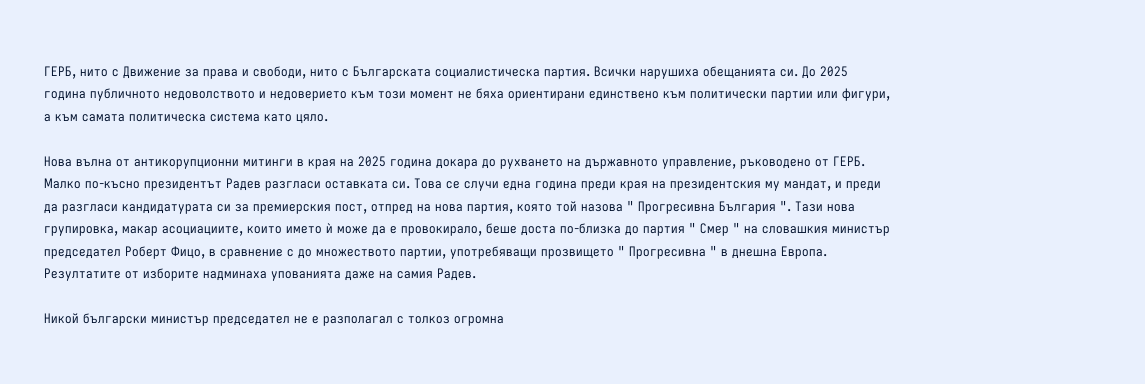ГЕРБ, нито с Движение за права и свободи, нито с Българската социалистическа партия. Всички нарушиха обещанията си. До 2025 година публичното недоволството и недоверието към този момент не бяха ориентирани единствено към политически партии или фигури, а към самата политическа система като цяло.

Нова вълна от антикорупционни митинги в края на 2025 година докара до рухването на държавното управление, ръководено от ГЕРБ. Малко по-късно президентът Радев разгласи оставката си. Това се случи една година преди края на президентския му мандат, и преди да разгласи кандидатурата си за премиерския пост, отпред на нова партия, която той назова " Прогресивна България ". Тази нова групировка, макар асоциациите, които името ѝ може да е провокирало, беше доста по-близка до партия " Смер " на словашкия министър председател Роберт Фицо, в сравнение с до множеството партии, употребяващи прозвището " Прогресивна " в днешна Европа. Резултатите от изборите надминаха упованията даже на самия Радев.

Никой български министър председател не е разполагал с толкоз огромна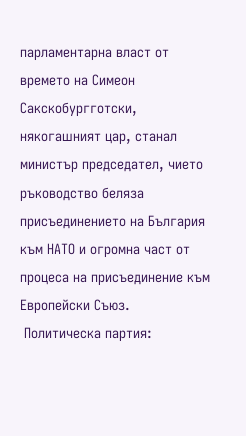парламентарна власт от времето на Симеон Сакскобургготски, някогашният цар, станал министър председател, чието ръководство беляза присъединението на България към НАТО и огромна част от процеса на присъединение към Европейски Съюз.
 Политическа партия: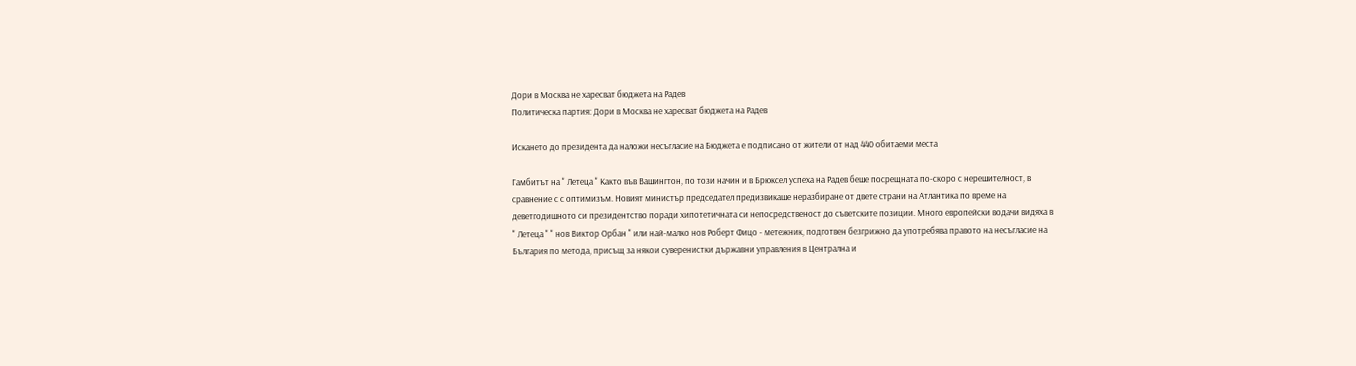Дори в Москва не харесват бюджета на Радев
Политическа партия: Дори в Москва не харесват бюджета на Радев

Искането до президента да наложи несъгласие на Бюджета е подписано от жители от над 440 обитаеми места

Гамбитът на " Летеца " Както във Вашингтон, по този начин и в Брюксел успеха на Радев беше посрещната по-скоро с нерешителност, в сравнение с с оптимизъм. Новият министър председател предизвикаше неразбиране от двете страни на Атлантика по време на деветгодишното си президентство поради хипотетичната си непосредственост до съветските позиции. Много европейски водачи видяха в " Летеца " " нов Виктор Орбан " или най-малко нов Роберт Фицо - метежник, подготвен безгрижно да употребява правото на несъгласие на България по метода, присъщ за някои суверенистки държавни управления в Централна и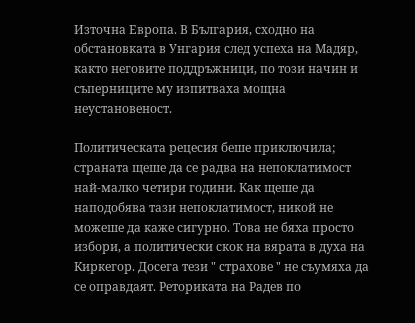Източна Европа. В България, сходно на обстановката в Унгария след успеха на Мадяр, както неговите поддръжници, по този начин и съперниците му изпитваха мощна неустановеност.

Политическата рецесия беше приключила; страната щеше да се радва на непоклатимост най-малко четири години. Как щеше да наподобява тази непоклатимост, никой не можеше да каже сигурно. Това не бяха просто избори, а политически скок на вярата в духа на Киркегор. Досега тези " страхове " не съумяха да се оправдаят. Реториката на Радев по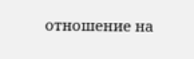отношение на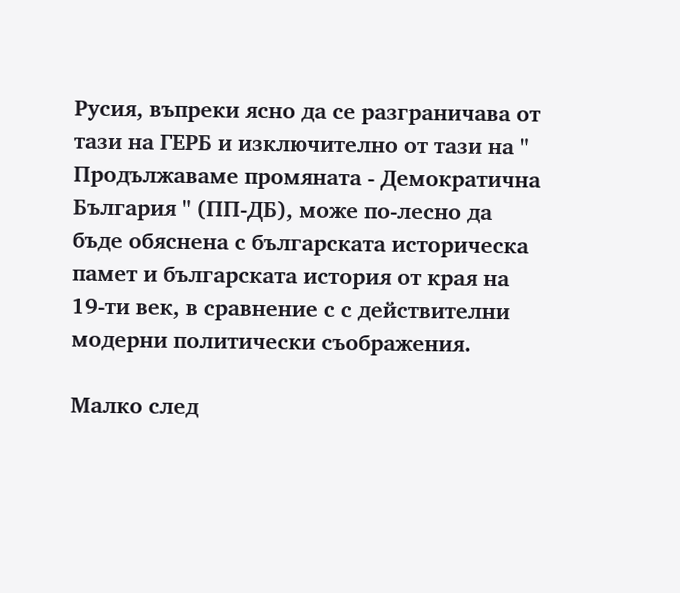Русия, въпреки ясно да се разграничава от тази на ГЕРБ и изключително от тази на " Продължаваме промяната - Демократична България " (ПП-ДБ), може по-лесно да бъде обяснена с българската историческа памет и българската история от края на 19-ти век, в сравнение с с действителни модерни политически съображения.

Малко след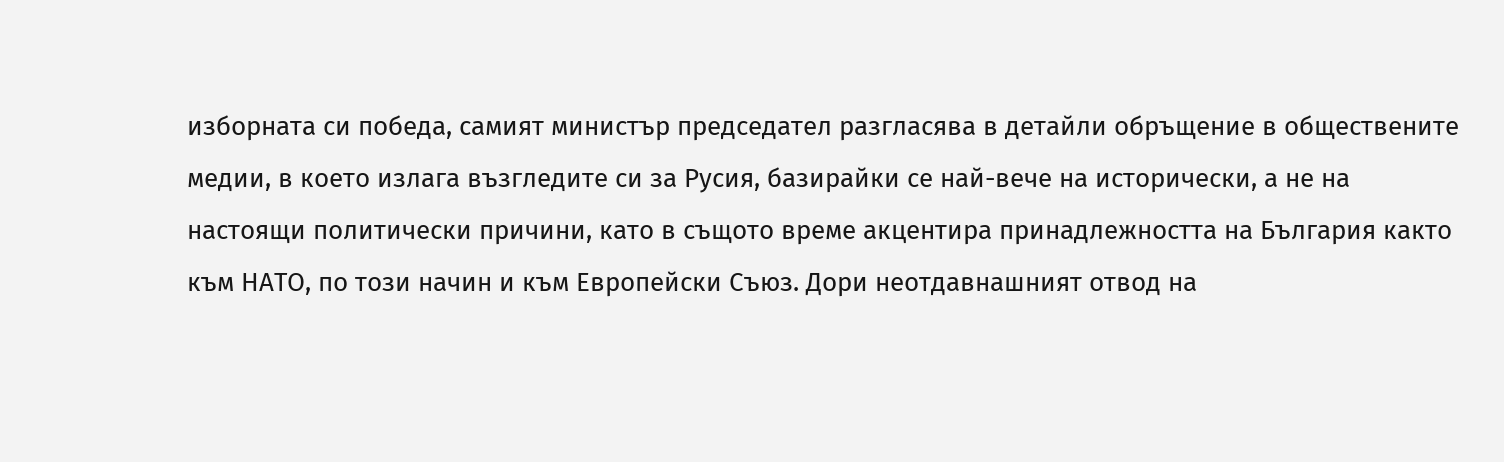изборната си победа, самият министър председател разгласява в детайли обръщение в обществените медии, в което излага възгледите си за Русия, базирайки се най-вече на исторически, а не на настоящи политически причини, като в същото време акцентира принадлежността на България както към НАТО, по този начин и към Европейски Съюз. Дори неотдавнашният отвод на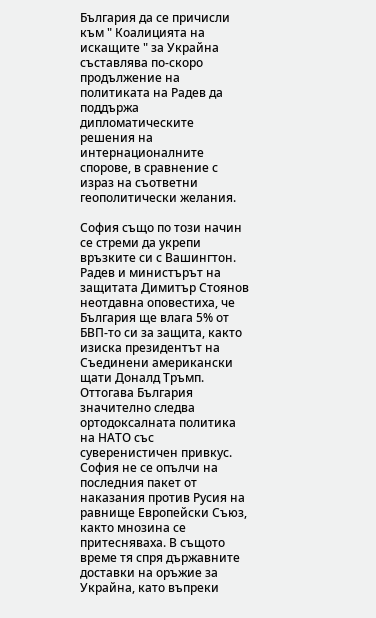България да се причисли към " Коалицията на искащите " за Украйна съставлява по-скоро продължение на политиката на Радев да поддържа дипломатическите решения на интернационалните спорове, в сравнение с израз на съответни геополитически желания.

София също по този начин се стреми да укрепи връзките си с Вашингтон. Радев и министърът на защитата Димитър Стоянов неотдавна оповестиха, че България ще влага 5% от БВП-то си за защита, както изиска президентът на Съединени американски щати Доналд Тръмп. Оттогава България значително следва ортодоксалната политика на НАТО със суверенистичен привкус. София не се опълчи на последния пакет от наказания против Русия на равнище Европейски Съюз, както мнозина се притесняваха. В същото време тя спря държавните доставки на оръжие за Украйна, като въпреки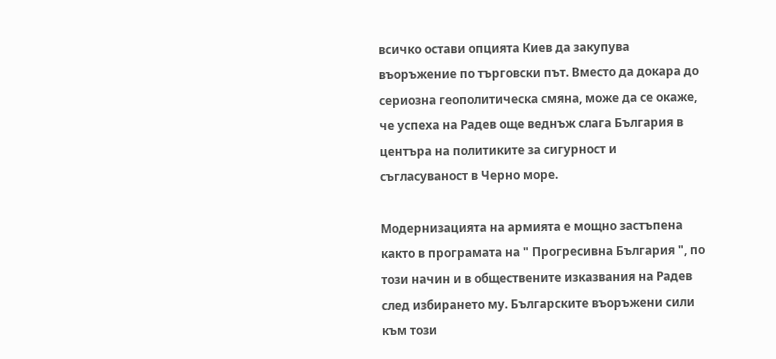всичко остави опцията Киев да закупува въоръжение по търговски път. Вместо да докара до сериозна геополитическа смяна, може да се окаже, че успеха на Радев още веднъж слага България в центъра на политиките за сигурност и съгласуваност в Черно море.

Модернизацията на армията е мощно застъпена както в програмата на " Прогресивна България ", по този начин и в обществените изказвания на Радев след избирането му. Българските въоръжени сили към този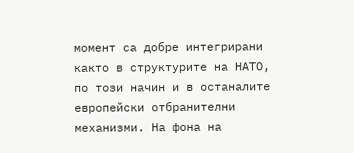момент са добре интегрирани както в структурите на НАТО, по този начин и в останалите европейски отбранителни механизми. На фона на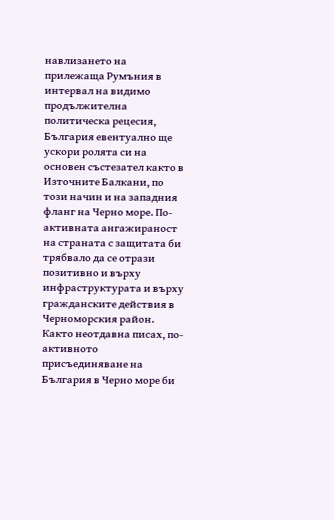навлизането на прилежаща Румъния в интервал на видимо продължителна политическа рецесия, България евентуално ще ускори ролята си на основен състезател както в Източните Балкани, по този начин и на западния фланг на Черно море. По-активната ангажираност на страната с защитата би трябвало да се отрази позитивно и върху инфраструктурата и върху гражданските действия в Черноморския район. Както неотдавна писах, по-активното присъединяване на България в Черно море би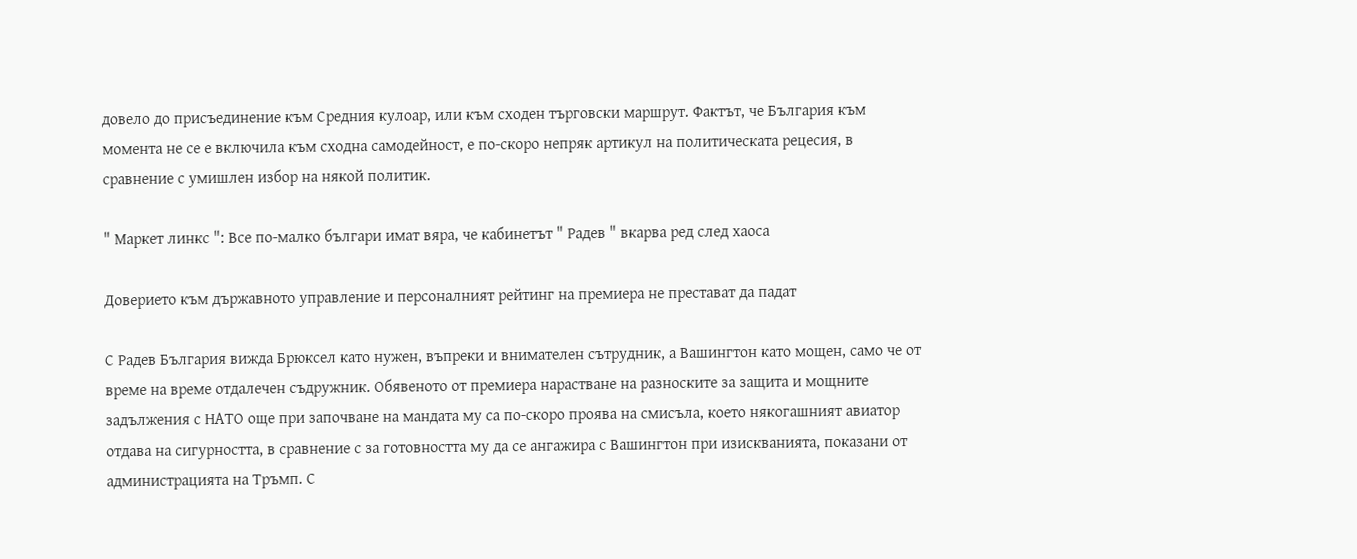довело до присъединение към Средния кулоар, или към сходен търговски маршрут. Фактът, че България към момента не се е включила към сходна самодейност, е по-скоро непряк артикул на политическата рецесия, в сравнение с умишлен избор на някой политик.

" Маркет линкс ": Все по-малко българи имат вяра, че кабинетът " Радев " вкарва ред след хаоса

Доверието към държавното управление и персоналният рейтинг на премиера не престават да падат

С Радев България вижда Брюксел като нужен, въпреки и внимателен сътрудник, а Вашингтон като мощен, само че от време на време отдалечен съдружник. Обявеното от премиера нарастване на разноските за защита и мощните задължения с НАТО още при започване на мандата му са по-скоро проява на смисъла, което някогашният авиатор отдава на сигурността, в сравнение с за готовността му да се ангажира с Вашингтон при изискванията, показани от администрацията на Тръмп. С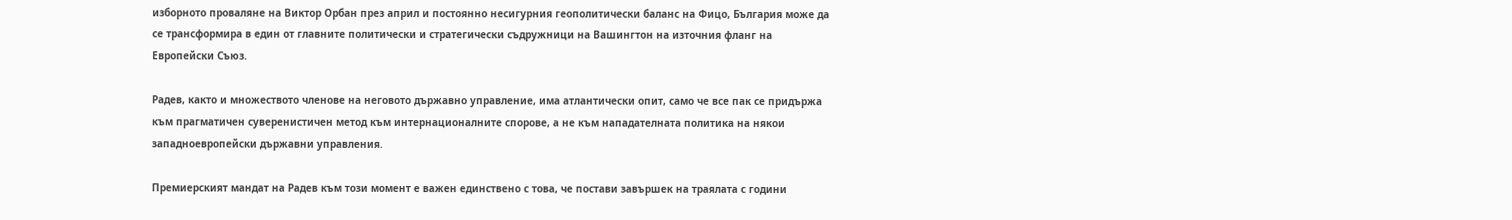изборното проваляне на Виктор Орбан през април и постоянно несигурния геополитически баланс на Фицо, България може да се трансформира в един от главните политически и стратегически съдружници на Вашингтон на източния фланг на Европейски Съюз.

Радев, както и множеството членове на неговото държавно управление, има атлантически опит, само че все пак се придържа към прагматичен суверенистичен метод към интернационалните спорове, а не към нападателната политика на някои западноевропейски държавни управления.

Премиерският мандат на Радев към този момент е важен единствено с това, че постави завършек на траялата с години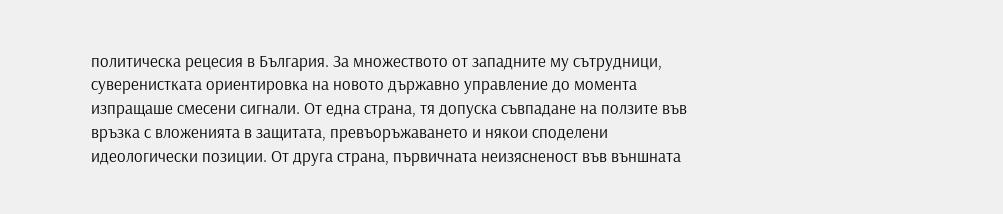политическа рецесия в България. За множеството от западните му сътрудници, суверенистката ориентировка на новото държавно управление до момента изпращаше смесени сигнали. От една страна, тя допуска съвпадане на ползите във връзка с вложенията в защитата, превъоръжаването и някои споделени идеологически позиции. От друга страна, първичната неизясненост във външната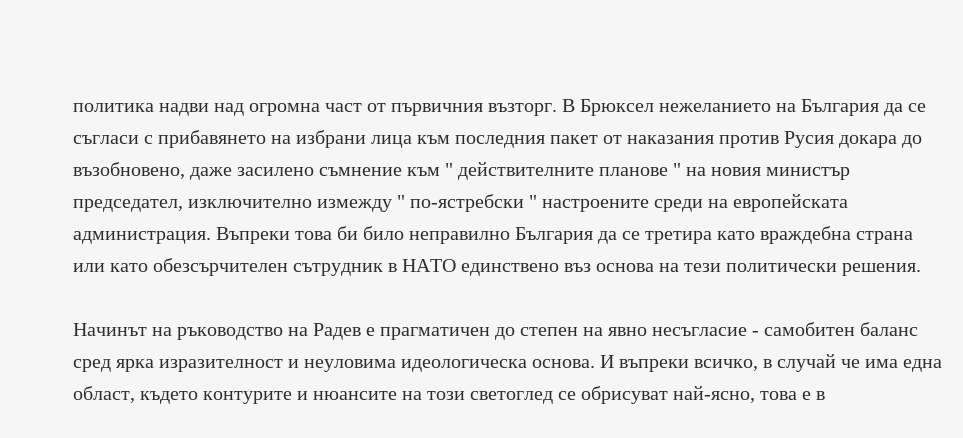политика надви над огромна част от първичния възторг. В Брюксел нежеланието на България да се съгласи с прибавянето на избрани лица към последния пакет от наказания против Русия докара до възобновено, даже засилено съмнение към " действителните планове " на новия министър председател, изключително измежду " по-ястребски " настроените среди на европейската администрация. Въпреки това би било неправилно България да се третира като враждебна страна или като обезсърчителен сътрудник в НАТО единствено въз основа на тези политически решения.

Начинът на ръководство на Радев е прагматичен до степен на явно несъгласие - самобитен баланс сред ярка изразителност и неуловима идеологическа основа. И въпреки всичко, в случай че има една област, където контурите и нюансите на този светоглед се обрисуват най-ясно, това е в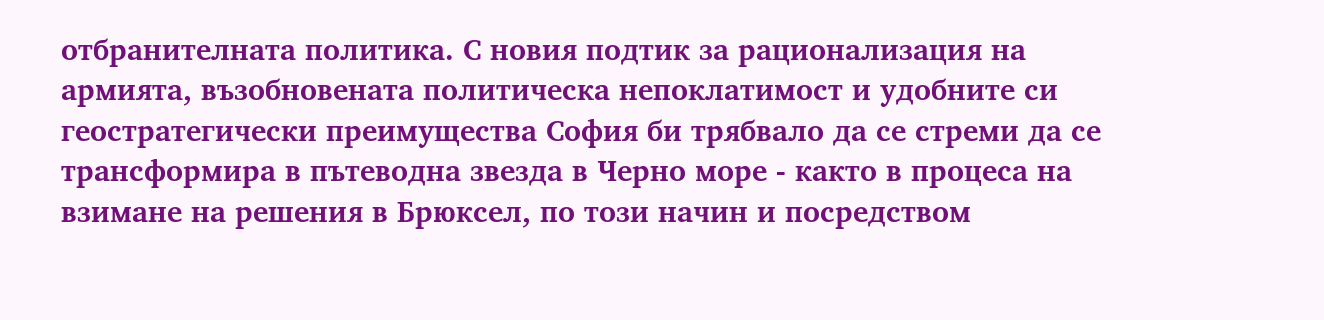отбранителната политика. С новия подтик за рационализация на армията, възобновената политическа непоклатимост и удобните си геостратегически преимущества София би трябвало да се стреми да се трансформира в пътеводна звезда в Черно море - както в процеса на взимане на решения в Брюксел, по този начин и посредством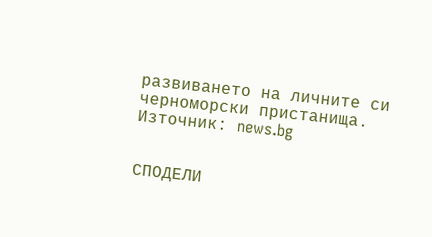развиването на личните си черноморски пристанища.
Източник: news.bg


СПОДЕЛИ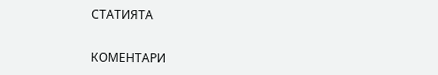СТАТИЯТА


КОМЕНТАРИ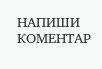НАПИШИ КОМЕНТАР